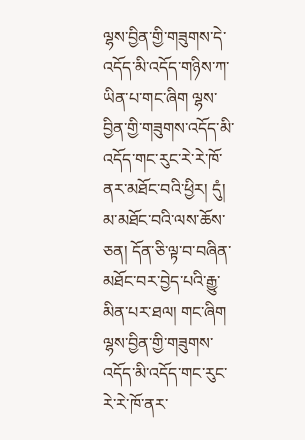ལྷས་བྱིན་གྱི་གཟུགས་དེ་འདོད་མི་འདོད་གཉིས་ཀ་ཡིན་པ་གང་ཞིག ལྷས་བྱིན་གྱི་གཟུགས་འདོད་མི་འདོད་གང་རུང་རེ་རེ་ཁོ་ནར་མཐོང་བའི་ཕྱིར། དུཾ། མ་མཐོང་བའི་ལས་ཆོས་ཅན། དོན་ཅི་ལྟ་བ་བཞིན་མཐོང་བར་བྱེད་པའི་རྒྱུ་མིན་པར་ཐལ། གང་ཞིག ལྷས་བྱིན་གྱི་གཟུགས་འདོད་མི་འདོད་གང་རུང་རེ་རེ་ཁོ་ནར་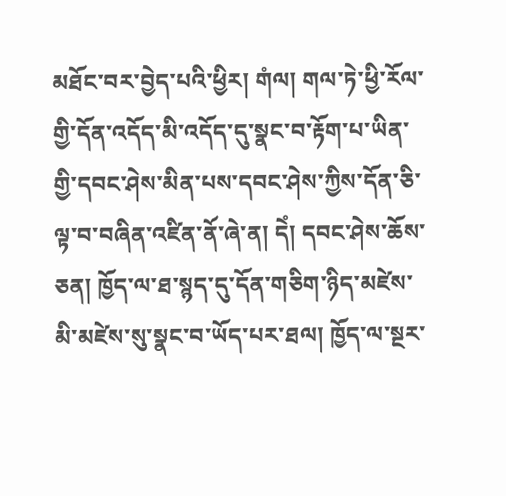མཐོང་བར་བྱེད་པའི་ཕྱིར། གཾལ། གལ་ཏེ་ཕྱི་རོལ་གྱི་དོན་འདོད་མི་འདོད་དུ་སྣང་བ་རྟོག་པ་ཡིན་གྱི་དབང་ཤེས་མིན་པས་དབང་ཤེས་ཀྱིས་དོན་ཅི་ལྟ་བ་བཞིན་འཛིན་ནོ་ཞེ་ན། དེཾ། དབང་ཤེས་ཆོས་ཅན། ཁྱོད་ལ་ཐ་སྙད་དུ་དོན་གཅིག་ཉིད་མཛེས་མི་མཛེས་སུ་སྣང་བ་ཡོད་པར་ཐལ། ཁྱོད་ལ་སྔར་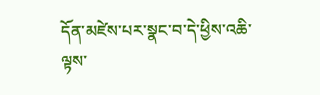དོན་མཛེས་པར་སྣང་བ་དེ་ཕྱིས་འཆི་ལྟས་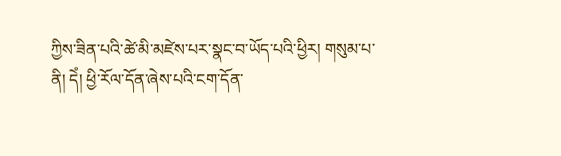ཀྱིས་ཟིན་པའི་ཚེ་མི་མཛེས་པར་སྣང་བ་ཡོད་པའི་ཕྱིར། གསུམ་པ་ནི། དེཾ། ཕྱི་རོལ་དོན་ཞེས་པའི་ངག་དོན་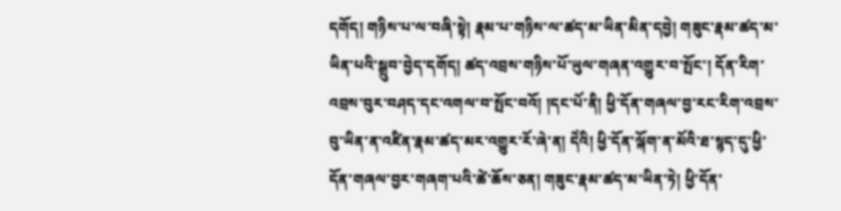དགོད། གཉིས་པ་ལ་བཞི་སྟེ། རྣམ་པ་གཉིས་ལ་ཚད་མ་ཡིན་མིན་དབྱེ། གཟུང་རྣམ་ཚད་མ་ཡིན་པའི་སྒྲུབ་བྱེད་དགོད། ཚད་འབྲས་གཉིས་པོ་ཡུལ་གཞན་འགྱུར་བ་སྤོང་། དོན་རིག་འབྲས་བུར་བཤད་དང་འགལ་བ་སྤོང་བའོ། །དང་པོ་ནི། ཕྱི་དོན་གཞལ་བྱ་རང་རིག་འབྲས་བུ་ཡིན་ན་འཛིན་རྣམ་ཚད་མར་འགྱུར་རོ་ཞེ་ན། དེཾའི། ཕྱི་དོན་ལྐོག་ན་མོའི་ཐ་སྙད་དུ་ཕྱི་དོན་གཞལ་བྱར་གཞག་པའི་ཚེ་ཆོས་ཅན། གཟུང་རྣམ་ཚད་མ་ཡིན་ཏེ། ཕྱི་དོན་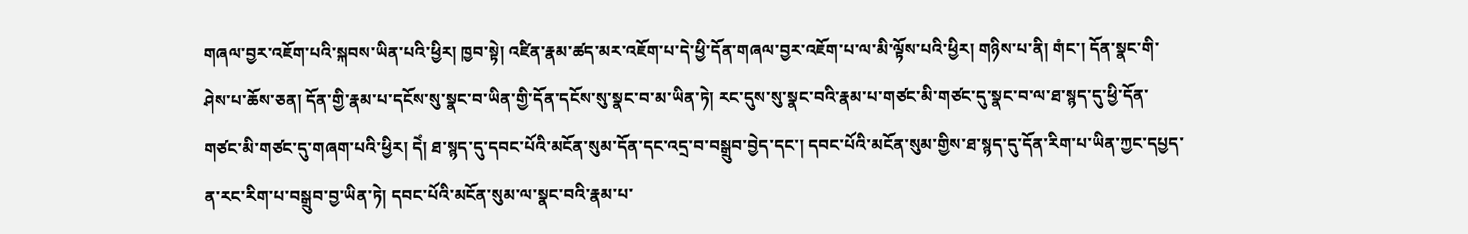གཞལ་བྱར་འཇོག་པའི་སྐབས་ཡིན་པའི་ཕྱིར། ཁྱབ་སྟེ། འཛིན་རྣམ་ཚད་མར་འཇོག་པ་དེ་ཕྱི་དོན་གཞལ་བྱར་འཇོག་པ་ལ་མི་ལྟོས་པའི་ཕྱིར། གཉིས་པ་ནི། གཾང་། དོན་སྣང་གི་ཤེས་པ་ཆོས་ཅན། དོན་གྱི་རྣམ་པ་དངོས་སུ་སྣང་བ་ཡིན་གྱི་དོན་དངོས་སུ་སྣང་བ་མ་ཡིན་ཏེ། རང་དུས་སུ་སྣང་བའི་རྣམ་པ་གཙང་མི་གཙང་དུ་སྣང་བ་ལ་ཐ་སྙད་དུ་ཕྱི་དོན་གཙང་མི་གཙང་དུ་གཞག་པའི་ཕྱིར། དེཾ། ཐ་སྙད་དུ་དབང་པོའི་མངོན་སུམ་དོན་དང་འདྲ་བ་བསྒྲུབ་བྱེད་དང་། དབང་པོའི་མངོན་སུམ་གྱིས་ཐ་སྙད་དུ་དོན་རིག་པ་ཡིན་ཀྱང་དཔྱད་ན་རང་རིག་པ་བསྒྲུབ་བྱ་ཡིན་ཏེ། དབང་པོའི་མངོན་སུམ་ལ་སྣང་བའི་རྣམ་པ་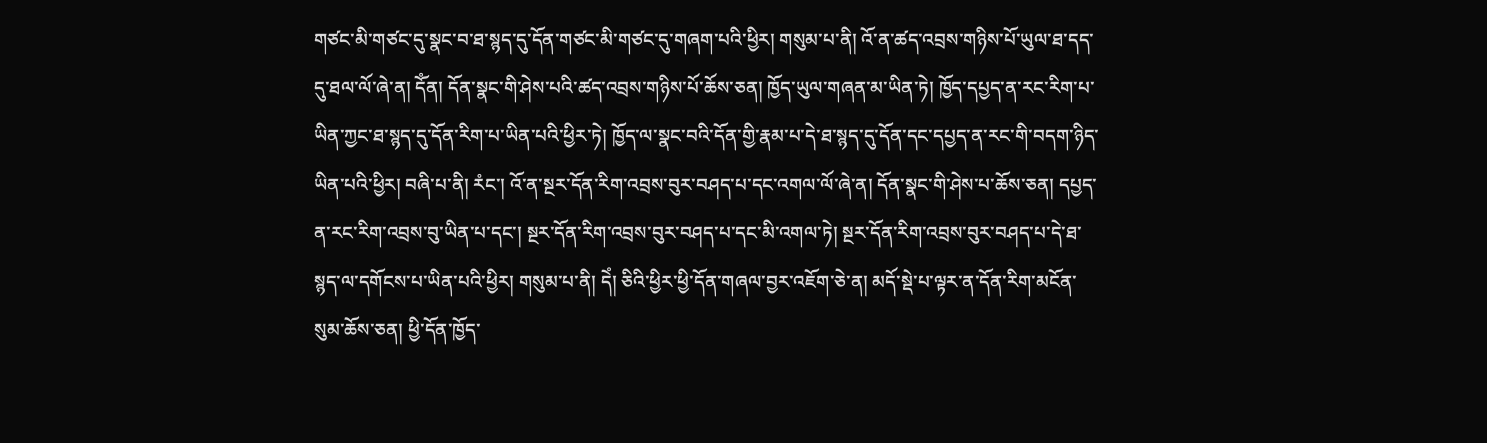གཙང་མི་གཙང་དུ་སྣང་བ་ཐ་སྙད་དུ་དོན་གཙང་མི་གཙང་དུ་གཞག་པའི་ཕྱིར། གསུམ་པ་ནི། འོ་ན་ཚད་འབྲས་གཉིས་པོ་ཡུལ་ཐ་དད་དུ་ཐལ་ལོ་ཞེ་ན། དོཾན། དོན་སྣང་གི་ཤེས་པའི་ཚད་འབྲས་གཉིས་པོ་ཆོས་ཅན། ཁྱོད་ཡུལ་གཞན་མ་ཡིན་ཏེ། ཁྱོད་དཔྱད་ན་རང་རིག་པ་ཡིན་ཀྱང་ཐ་སྙད་དུ་དོན་རིག་པ་ཡིན་པའི་ཕྱིར་ཏེ། ཁྱོད་ལ་སྣང་བའི་དོན་གྱི་རྣམ་པ་དེ་ཐ་སྙད་དུ་དོན་དང་དཔྱད་ན་རང་གི་བདག་ཉིད་ཡིན་པའི་ཕྱིར། བཞི་པ་ནི། རཾང་། འོ་ན་སྔར་དོན་རིག་འབྲས་བུར་བཤད་པ་དང་འགལ་ལོ་ཞེ་ན། དོན་སྣང་གི་ཤེས་པ་ཆོས་ཅན། དཔྱད་ན་རང་རིག་འབྲས་བུ་ཡིན་པ་དང་། སྔར་དོན་རིག་འབྲས་བུར་བཤད་པ་དང་མི་འགལ་ཏེ། སྔར་དོན་རིག་འབྲས་བུར་བཤད་པ་དེ་ཐ་སྙད་ལ་དགོངས་པ་ཡིན་པའི་ཕྱིར། གསུམ་པ་ནི། དེཾ། ཅིའི་ཕྱིར་ཕྱི་དོན་གཞལ་བྱར་འཇོག་ཅེ་ན། མདོ་སྡེ་པ་ལྟར་ན་དོན་རིག་མངོན་སུམ་ཆོས་ཅན། ཕྱི་དོན་ཁྱོད་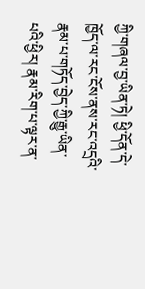ཀྱི་གཞལ་བྱ་ཡིན་ཏེ། ཕྱི་དོན་དེ་ཁྱོད་ལ་རང་ངོས་ནས་རང་འདྲའི་རྣམ་པ་གཏོད་བྱེད་ཀྱི་རྒྱུ་ཡིན་པའི་ཕྱིར། རྣམ་རིག་པ་ལྟར་ན་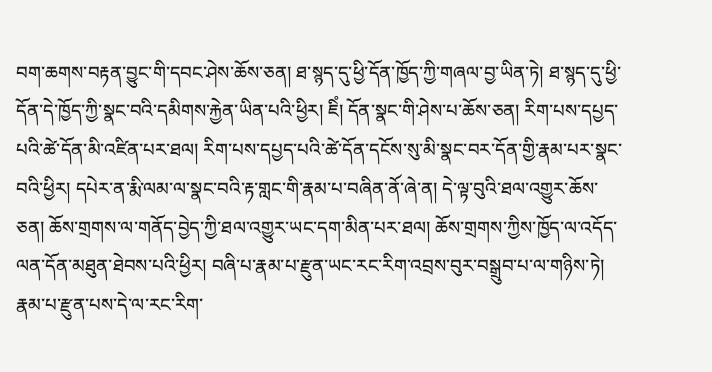བག་ཆགས་བརྟན་བྱུང་གི་དབང་ཤེས་ཆོས་ཅན། ཐ་སྙད་དུ་ཕྱི་དོན་ཁྱོད་ཀྱི་གཞལ་བྱ་ཡིན་ཏེ། ཐ་སྙད་དུ་ཕྱི་དོན་དེ་ཁྱོད་ཀྱི་སྣང་བའི་དམིགས་རྐྱེན་ཡིན་པའི་ཕྱིར། ཇིཾ། དོན་སྣང་གི་ཤེས་པ་ཆོས་ཅན། རིག་པས་དཔྱད་པའི་ཚེ་དོན་མི་འཛིན་པར་ཐལ། རིག་པས་དཔྱད་པའི་ཚེ་དོན་དངོས་སུ་མི་སྣང་བར་དོན་གྱི་རྣམ་པར་སྣང་བའི་ཕྱིར། དཔེར་ན་རྨི་ལམ་ལ་སྣང་བའི་རྟ་གླང་གི་རྣམ་པ་བཞིན་ནོ་ཞེ་ན། དེ་ལྟ་བུའི་ཐལ་འགྱུར་ཆོས་ཅན། ཆོས་གྲགས་ལ་གནོད་བྱེད་ཀྱི་ཐལ་འགྱུར་ཡང་དག་མིན་པར་ཐལ། ཆོས་གྲགས་ཀྱིས་ཁྱོད་ལ་འདོད་ལན་དོན་མཐུན་ཐེབས་པའི་ཕྱིར། བཞི་པ་རྣམ་པ་རྫུན་ཡང་རང་རིག་འབྲས་བུར་བསྒྲུབ་པ་ལ་གཉིས་ཏེ། རྣམ་པ་རྫུན་པས་དེ་ལ་རང་རིག་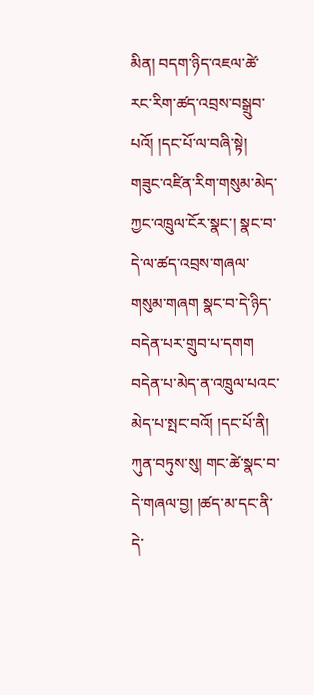མིན། བདག་ཉིད་འཇལ་ཚེ་རང་རིག་ཚད་འབྲས་བསྒྲུབ་པའོ། །དང་པོ་ལ་བཞི་སྟེ། གཟུང་འཛིན་རིག་གསུམ་མེད་ཀྱང་འཁྲུལ་ངོར་སྣང་། སྣང་བ་དེ་ལ་ཚད་འབྲས་གཞལ་གསུམ་གཞག སྣང་བ་དེ་ཉིད་བདེན་པར་གྲུབ་པ་དགག བདེན་པ་མེད་ན་འཁྲུལ་པའང་མེད་པ་སྤང་བའོ། །དང་པོ་ནི། ཀུན་བཏུས་སུ། གང་ཚེ་སྣང་བ་དེ་གཞལ་བྱ། །ཚད་མ་དང་ནི་དེ་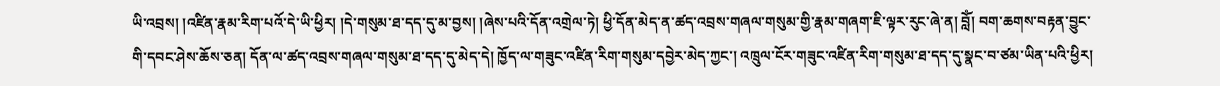ཡི་འབྲས། །འཛིན་རྣམ་རིག་པའོ་དེ་ཡི་ཕྱིར། །དེ་གསུམ་ཐ་དད་དུ་མ་བྱས། །ཞེས་པའི་དོན་འགྲེལ་ཏེ། ཕྱི་དོན་མེད་ན་ཚད་འབྲས་གཞལ་གསུམ་གྱི་རྣམ་གཞག་ཇི་ལྟར་རུང་ཞེ་ན། བློཾ། བག་ཆགས་བརྟན་བྱུང་གི་དབང་ཤེས་ཆོས་ཅན། དོན་ལ་ཚད་འབྲས་གཞལ་གསུམ་ཐ་དད་དུ་མེད་དེ། ཁྱོད་ལ་གཟུང་འཛིན་རིག་གསུམ་དབྱེར་མེད་ཀྱང་། འཁྲུལ་ངོར་གཟུང་འཛིན་རིག་གསུམ་ཐ་དད་དུ་སྣང་བ་ཙམ་ཡིན་པའི་ཕྱིར།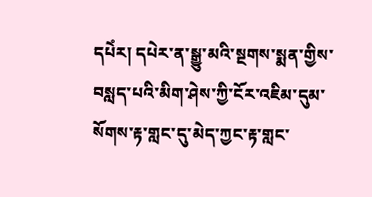དཔེཾར། དཔེར་ན་སྒྱུ་མའི་སྔགས་སྨན་གྱིས་བསླད་པའི་མིག་ཤེས་ཀྱི་ངོར་འཇིམ་དུམ་སོགས་རྟ་གླང་དུ་མེད་ཀྱང་རྟ་གླང་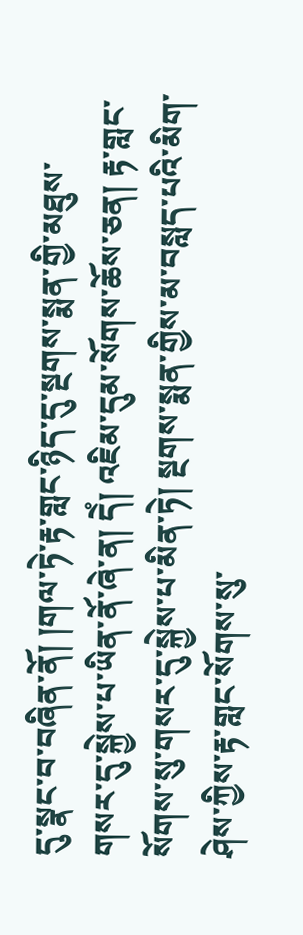དུ་སྣང་བ་བཞིན་ནོ། །གལ་ཏེ་རྟ་གླང་ཉིད་དུ་སྔགས་སྨན་གྱི་མཐུས་གསར་དུ་སྐྱེས་པ་ཡིན་ནོ་ཞེ་ན། དེཾ། འཇིམ་དུམ་སོགས་ཆོས་ཅན། རྟ་གླང་སོགས་སུ་གསར་དུ་སྐྱེས་པ་མིན་ཏེ། སྔགས་སྨན་གྱིས་མ་བསླད་པའི་མིག་ཤེས་ཀྱིས་རྟ་གླང་སོགས་སུ་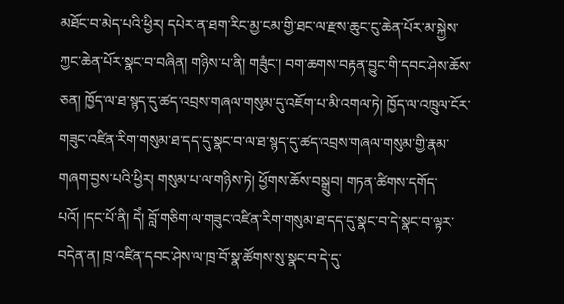མཐོང་བ་མེད་པའི་ཕྱིར། དཔེར་ན་ཐག་རིང་མྱ་ངམ་གྱི་ཐང་ལ་རྫས་ཆུང་ངུ་ཆེན་པོར་མ་སྐྱེས་ཀྱང་ཆེན་པོར་སྣང་བ་བཞིན། གཉིས་པ་ནི། གཟུཾང་། བག་ཆགས་བརྟན་བྱུང་གི་དབང་ཤེས་ཆོས་ཅན། ཁྱོད་ལ་ཐ་སྙད་དུ་ཚད་འབྲས་གཞལ་གསུམ་དུ་འཇོག་པ་མི་འགལ་ཏེ། ཁྱོད་ལ་འཁྲུལ་ངོར་གཟུང་འཛིན་རིག་གསུམ་ཐ་དད་དུ་སྣང་བ་ལ་ཐ་སྙད་དུ་ཚད་འབྲས་གཞལ་གསུམ་གྱི་རྣམ་གཞག་བྱས་པའི་ཕྱིར། གསུམ་པ་ལ་གཉིས་ཏེ། ཕྱོགས་ཆོས་བསྒྲུབ། གཏན་ཚིགས་དགོད་པའོ། །དང་པོ་ནི། དེཾ། བློ་གཅིག་ལ་གཟུང་འཛིན་རིག་གསུམ་ཐ་དད་དུ་སྣང་བ་དེ་སྣང་བ་ལྟར་བདེན་ན། ཁྲ་འཛིན་དབང་ཤེས་ལ་ཁྲ་བོ་སྣ་ཚོགས་སུ་སྣང་བ་དེ་དུ་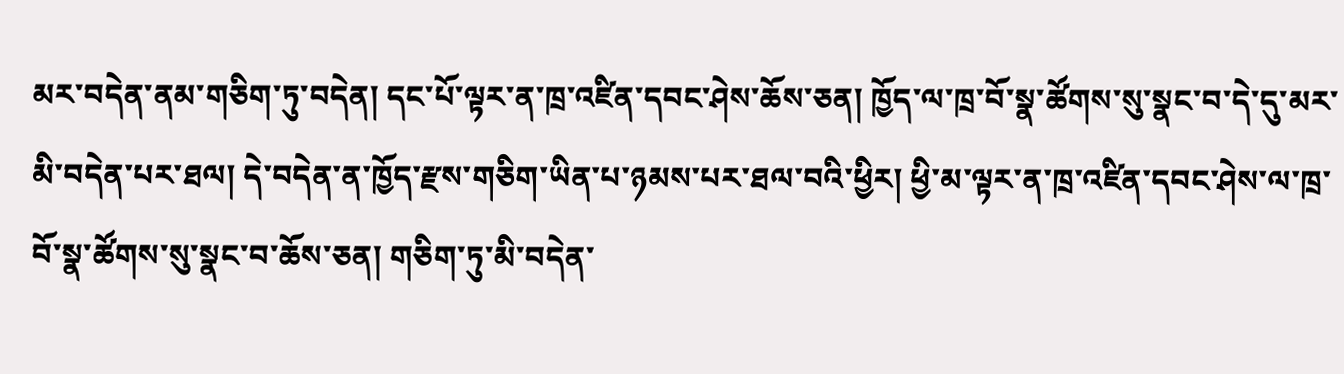མར་བདེན་ནམ་གཅིག་ཏུ་བདེན། དང་པོ་ལྟར་ན་ཁྲ་འཛིན་དབང་ཤེས་ཆོས་ཅན། ཁྱོད་ལ་ཁྲ་བོ་སྣ་ཚོགས་སུ་སྣང་བ་དེ་དུ་མར་མི་བདེན་པར་ཐལ། དེ་བདེན་ན་ཁྱོད་རྫས་གཅིག་ཡིན་པ་ཉམས་པར་ཐལ་བའི་ཕྱིར། ཕྱི་མ་ལྟར་ན་ཁྲ་འཛིན་དབང་ཤེས་ལ་ཁྲ་བོ་སྣ་ཚོགས་སུ་སྣང་བ་ཆོས་ཅན། གཅིག་ཏུ་མི་བདེན་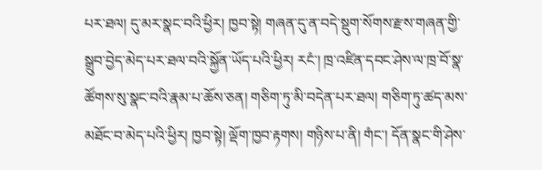པར་ཐལ། དུ་མར་སྣང་བའི་ཕྱིར། ཁྱབ་སྟེ། གཞན་དུ་ན་བདེ་སྡུག་སོགས་རྫས་གཞན་གྱི་སྒྲུབ་བྱེད་མེད་པར་ཐལ་བའི་སྐྱོན་ཡོད་པའི་ཕྱིར། རངཾ་། ཁྲ་འཛིན་དབང་ཤེས་ལ་ཁྲ་བོ་སྣ་ཚོགས་སུ་སྣང་བའི་རྣམ་པ་ཆོས་ཅན། གཅིག་ཏུ་མི་བདེན་པར་ཐལ། གཅིག་ཏུ་ཚད་མས་མཐོང་བ་མེད་པའི་ཕྱིར། ཁྱབ་སྟེ། ལྡོག་ཁྱབ་རྟགས། གཉིས་པ་ནི། གཾང་། དོན་སྣང་གི་ཤེས་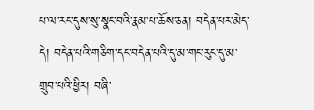པ་ལ་རང་དུས་སུ་སྣང་བའི་རྣམ་པ་ཆོས་ཅན། བདེན་པར་མེད་དེ། བདེན་པའི་གཅིག་དང་བདེན་པའི་དུ་མ་གང་རུང་དུ་མ་གྲུབ་པའི་ཕྱིར། བཞི་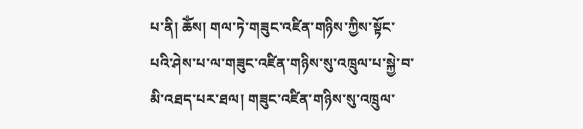པ་ནི། ཆོཾས། གལ་ཏེ་གཟུང་འཛིན་གཉིས་ཀྱིས་སྟོང་པའི་ཤེས་པ་ལ་གཟུང་འཛིན་གཉིས་སུ་འཁྲུལ་པ་སྐྱེ་བ་མི་འཐད་པར་ཐལ། གཟུང་འཛིན་གཉིས་སུ་འཁྲུལ་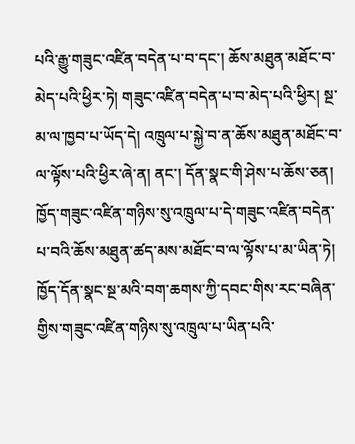པའི་རྒྱུ་གཟུང་འཛིན་བདེན་པ་བ་དང་། ཆོས་མཐུན་མཐོང་བ་མེད་པའི་ཕྱིར་ཏེ། གཟུང་འཛིན་བདེན་པ་བ་མེད་པའི་ཕྱིར། སྔ་མ་ལ་ཁྱབ་པ་ཡོད་དེ། འཁྲུལ་པ་སྐྱེ་བ་ན་ཆོས་མཐུན་མཐོང་བ་ལ་ལྟོས་པའི་ཕྱིར་ཞེ་ན། ནང་། དོན་སྣང་གི་ཤེས་པ་ཆོས་ཅན། ཁྱོད་གཟུང་འཛིན་གཉིས་སུ་འཁྲུལ་པ་དེ་གཟུང་འཛིན་བདེན་པ་བའི་ཆོས་མཐུན་ཚད་མས་མཐོང་བ་ལ་ལྟོས་པ་མ་ཡིན་ཏེ། ཁྱོད་དོན་སྣང་སྔ་མའི་བག་ཆགས་ཀྱི་དབང་གིས་རང་བཞིན་གྱིས་གཟུང་འཛིན་གཉིས་སུ་འཁྲུལ་པ་ཡིན་པའི་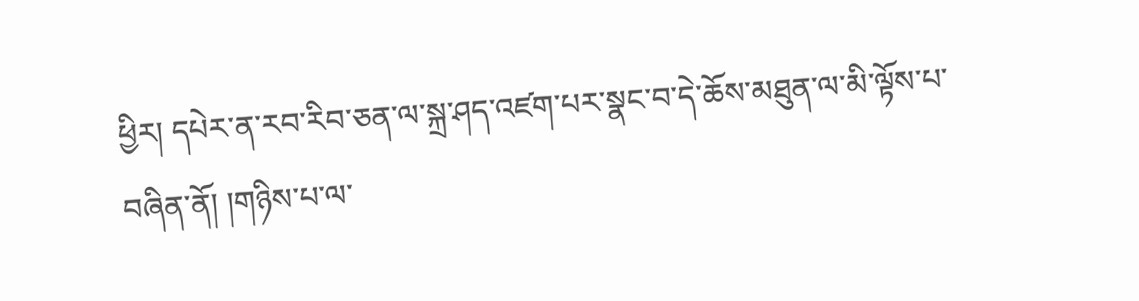ཕྱིར། དཔེར་ན་རབ་རིབ་ཅན་ལ་སྐྲ་ཤད་འཛག་པར་སྣང་བ་དེ་ཆོས་མཐུན་ལ་མི་ལྟོས་པ་བཞིན་ནོ། །གཉིས་པ་ལ་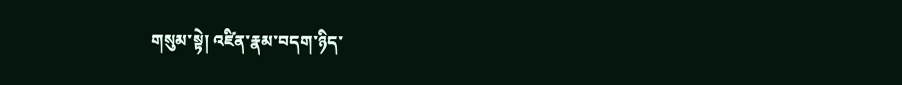གསུམ་སྟེ། འཛིན་རྣམ་བདག་ཉིད་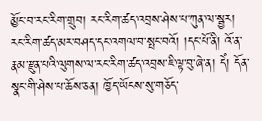མྱོང་བ་རང་རིག་གྲུབ། རང་རིག་ཚད་འབྲས་ཤེས་པ་ཀུན་ལ་སྦྱར། རང་རིག་ཚད་མར་བཤད་དང་འགལ་བ་སྤང་བའོ། །དང་པོ་ནི། འོ་ན་རྣམ་རྫུན་པའི་ལུགས་ལ་རང་རིག་ཚད་འབྲས་ཇི་ལྟ་བུ་ཞེ་ན། དེཾ། དོན་སྣང་གི་ཤེས་པ་ཆོས་ཅན། ཁྱོད་ཡོངས་སུ་གཅོད་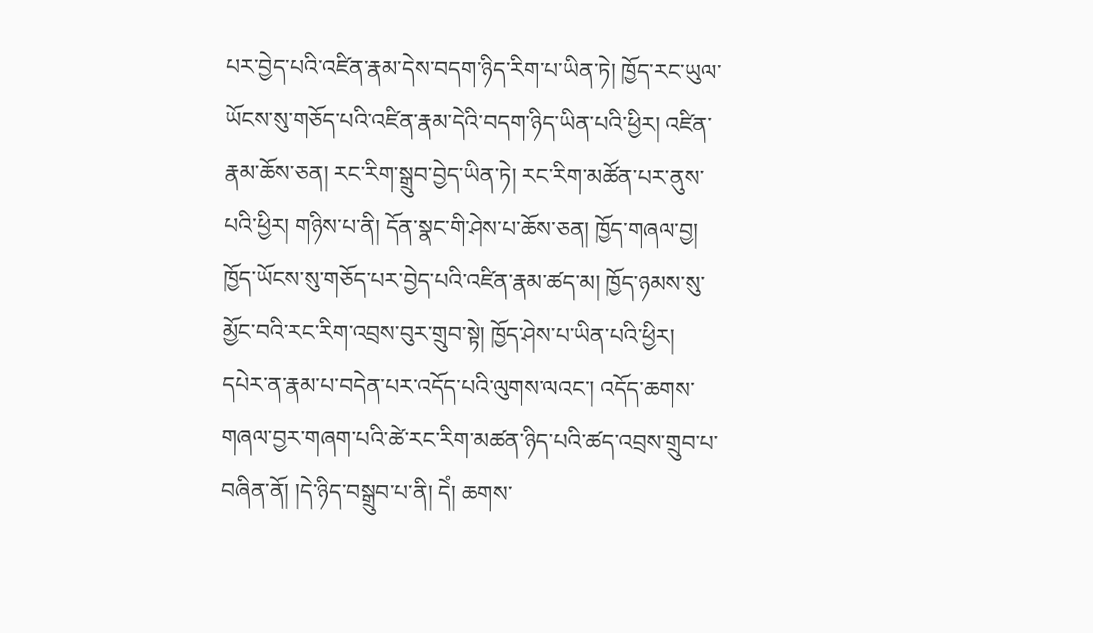པར་བྱེད་པའི་འཛིན་རྣམ་དེས་བདག་ཉིད་རིག་པ་ཡིན་ཏེ། ཁྱོད་རང་ཡུལ་ཡོངས་སུ་གཅོད་པའི་འཛིན་རྣམ་དེའི་བདག་ཉིད་ཡིན་པའི་ཕྱིར། འཛིན་རྣམ་ཆོས་ཅན། རང་རིག་སྒྲུབ་བྱེད་ཡིན་ཏེ། རང་རིག་མཚོན་པར་ནུས་པའི་ཕྱིར། གཉིས་པ་ནི། དོན་སྣང་གི་ཤེས་པ་ཆོས་ཅན། ཁྱོད་གཞལ་བྱ། ཁྱོད་ཡོངས་སུ་གཅོད་པར་བྱེད་པའི་འཛིན་རྣམ་ཚད་མ། ཁྱོད་ཉམས་སུ་མྱོང་བའི་རང་རིག་འབྲས་བུར་གྲུབ་སྟེ། ཁྱོད་ཤེས་པ་ཡིན་པའི་ཕྱིར། དཔེར་ན་རྣམ་པ་བདེན་པར་འདོད་པའི་ལུགས་ལའང་། འདོད་ཆགས་གཞལ་བྱར་གཞག་པའི་ཚེ་རང་རིག་མཚན་ཉིད་པའི་ཚད་འབྲས་གྲུབ་པ་བཞིན་ནོ། །དེ་ཉིད་བསྒྲུབ་པ་ནི། དེཾ། ཆགས་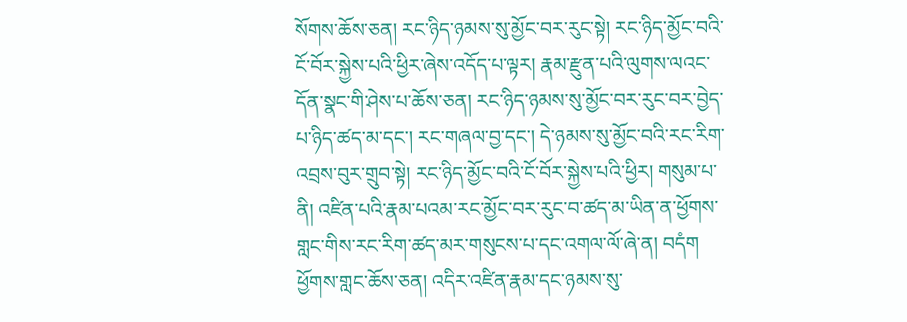སོགས་ཆོས་ཅན། རང་ཉིད་ཉམས་སུ་མྱོང་བར་རུང་སྟེ། རང་ཉིད་མྱོང་བའི་ངོ་བོར་སྐྱེས་པའི་ཕྱིར་ཞེས་འདོད་པ་ལྟར། རྣམ་རྫུན་པའི་ལུགས་ལའང་དོན་སྣང་གི་ཤེས་པ་ཆོས་ཅན། རང་ཉིད་ཉམས་སུ་མྱོང་བར་རུང་བར་བྱེད་པ་ཉིད་ཚད་མ་དང་། རང་གཞལ་བྱ་དང་། དེ་ཉམས་སུ་མྱོང་བའི་རང་རིག་འབྲས་བུར་གྲུབ་སྟེ། རང་ཉིད་མྱོང་བའི་ངོ་བོར་སྐྱེས་པའི་ཕྱིར། གསུམ་པ་ནི། འཛིན་པའི་རྣམ་པའམ་རང་མྱོང་བར་རུང་བ་ཚད་མ་ཡིན་ན་ཕྱོགས་གླང་གིས་རང་རིག་ཚད་མར་གསུངས་པ་དང་འགལ་ལོ་ཞེ་ན། བདཾག ཕྱོགས་གླང་ཆོས་ཅན། འདིར་འཛིན་རྣམ་དང་ཉམས་སུ་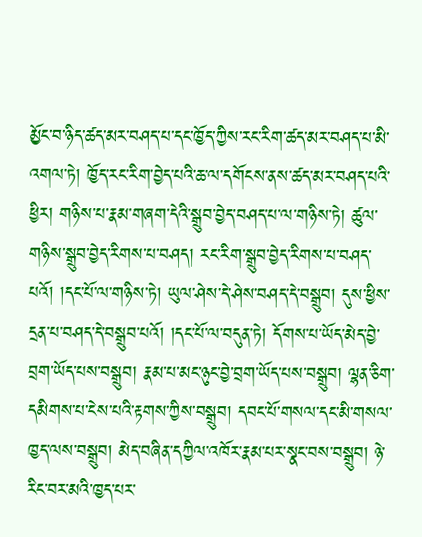མྱོང་བ་ཉིད་ཚད་མར་བཤད་པ་དང་ཁྱོད་ཀྱིས་རང་རིག་ཚད་མར་བཤད་པ་མི་འགལ་ཏེ། ཁྱོད་རང་རིག་བྱེད་པའི་ཆ་ལ་དགོངས་ནས་ཚད་མར་བཤད་པའི་ཕྱིར། གཉིས་པ་རྣམ་གཞག་དེའི་སྒྲུབ་བྱེད་བཤད་པ་ལ་གཉིས་ཏེ། ཚུལ་གཉིས་སྒྲུབ་བྱེད་རིགས་པ་བཤད། རང་རིག་སྒྲུབ་བྱེད་རིགས་པ་བཤད་པའོ། །དང་པོ་ལ་གཉིས་ཏེ། ཡུལ་ཤེས་དེ་ཤེས་བཤད་དེ་བསྒྲུབ། དུས་ཕྱིས་དྲན་པ་བཤད་དེ་བསྒྲུབ་པའོ། །དང་པོ་ལ་བདུན་ཏེ། དོགས་པ་ཡོད་མེད་བྱེ་བྲག་ཡོད་པས་བསྒྲུབ། རྣམ་པ་མང་ཉུང་བྱེ་བྲག་ཡོད་པས་བསྒྲུབ། ལྷན་ཅིག་དམིགས་པ་ངེས་པའི་རྟགས་ཀྱིས་བསྒྲུབ། དབང་པོ་གསལ་དང་མི་གསལ་ཁྱད་ལས་བསྒྲུབ། མེད་བཞིན་དཀྱིལ་འཁོར་རྣམ་པར་སྣང་བས་བསྒྲུབ། ཉེ་རིང་བར་མའི་ཁྱད་པར་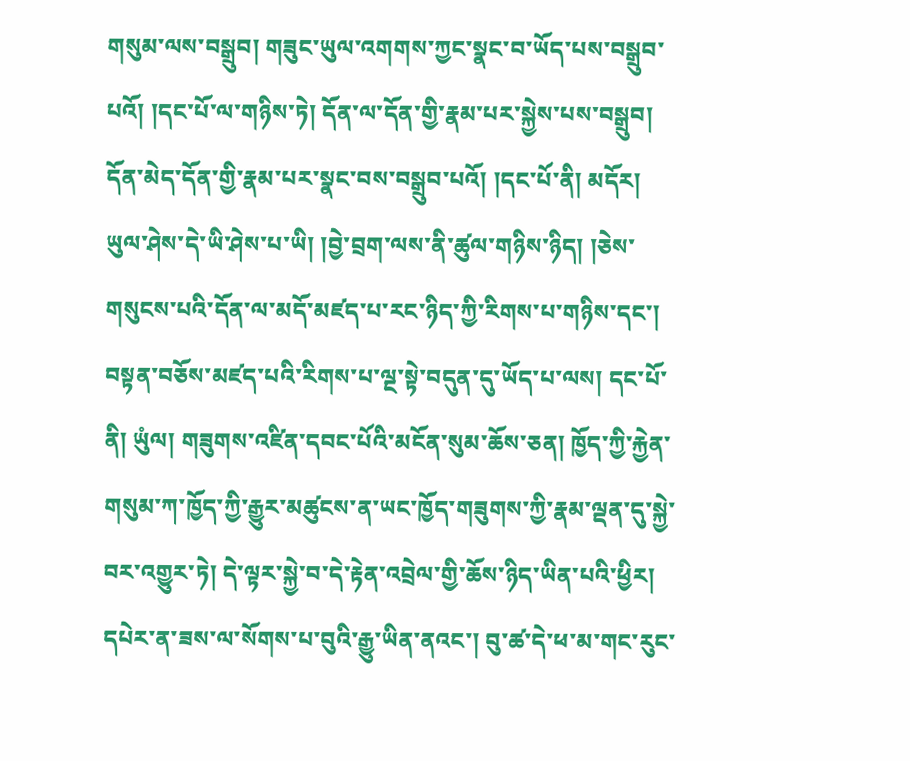གསུམ་ལས་བསྒྲུབ། གཟུང་ཡུལ་འགགས་ཀྱང་སྣང་བ་ཡོད་པས་བསྒྲུབ་པའོ། །དང་པོ་ལ་གཉིས་ཏེ། དོན་ལ་དོན་གྱི་རྣམ་པར་སྐྱེས་པས་བསྒྲུབ། དོན་མེད་དོན་གྱི་རྣམ་པར་སྣང་བས་བསྒྲུབ་པའོ། །དང་པོ་ནི། མདོར། ཡུལ་ཤེས་དེ་ཡི་ཤེས་པ་ཡི། །བྱེ་བྲག་ལས་ནི་ཚུལ་གཉིས་ཉིད། །ཅེས་གསུངས་པའི་དོན་ལ་མདོ་མཛད་པ་རང་ཉིད་ཀྱི་རིགས་པ་གཉིས་དང་། བསྟན་བཅོས་མཛད་པའི་རིགས་པ་ལྔ་སྟེ་བདུན་དུ་ཡོད་པ་ལས། དང་པོ་ནི། ཡུཾལ། གཟུགས་འཛིན་དབང་པོའི་མངོན་སུམ་ཆོས་ཅན། ཁྱོད་ཀྱི་རྐྱེན་གསུམ་ཀ་ཁྱོད་ཀྱི་རྒྱུར་མཚུངས་ན་ཡང་ཁྱོད་གཟུགས་ཀྱི་རྣམ་ལྡན་དུ་སྐྱེ་བར་འགྱུར་ཏེ། དེ་ལྟར་སྐྱེ་བ་དེ་རྟེན་འབྲེལ་གྱི་ཆོས་ཉིད་ཡིན་པའི་ཕྱིར། དཔེར་ན་ཟས་ལ་སོགས་པ་བུའི་རྒྱུ་ཡིན་ནའང་། བུ་ཚ་དེ་ཕ་མ་གང་རུང་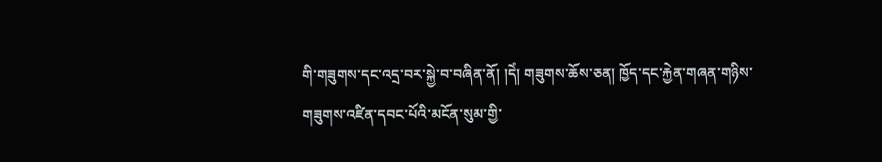གི་གཟུགས་དང་འདྲ་བར་སྐྱེ་བ་བཞིན་ནོ། །དེཾ། གཟུགས་ཆོས་ཅན། ཁྱོད་དང་རྐྱེན་གཞན་གཉིས་གཟུགས་འཛིན་དབང་པོའི་མངོན་སུམ་གྱི་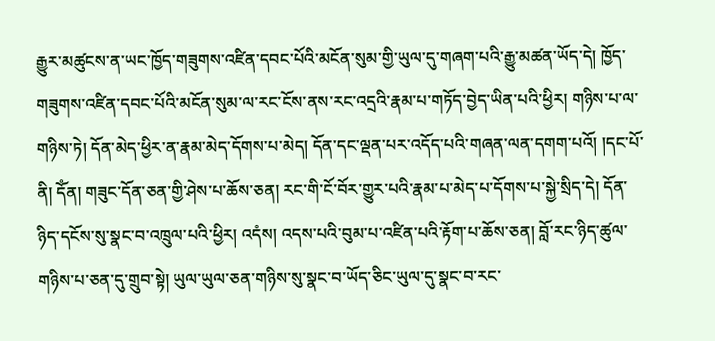རྒྱུར་མཚུངས་ན་ཡང་ཁྱོད་གཟུགས་འཛིན་དབང་པོའི་མངོན་སུམ་གྱི་ཡུལ་དུ་གཞག་པའི་རྒྱུ་མཚན་ཡོད་དེ། ཁྱོད་གཟུགས་འཛིན་དབང་པོའི་མངོན་སུམ་ལ་རང་ངོས་ནས་རང་འདྲའི་རྣམ་པ་གཏོད་བྱེད་ཡིན་པའི་ཕྱིར། གཉིས་པ་ལ་གཉིས་ཏེ། དོན་མེད་ཕྱིར་ན་རྣམ་མེད་དོགས་པ་མེད། དོན་དང་ལྡན་པར་འདོད་པའི་གཞན་ལན་དགག་པའོ། །དང་པོ་ནི། དོཾན། གཟུང་དོན་ཅན་གྱི་ཤེས་པ་ཆོས་ཅན། རང་གི་ངོ་བོར་གྱུར་པའི་རྣམ་པ་མེད་པ་དོགས་པ་སྐྱེ་སྲིད་དེ། དོན་ཉིད་དངོས་སུ་སྣང་བ་འཁྲུལ་པའི་ཕྱིར། འདཾས། འདས་པའི་བུམ་པ་འཛིན་པའི་རྟོག་པ་ཆོས་ཅན། བློ་རང་ཉིད་ཚུལ་གཉིས་པ་ཅན་དུ་གྲུབ་སྟེ། ཡུལ་ཡུལ་ཅན་གཉིས་སུ་སྣང་བ་ཡོད་ཅིང་ཡུལ་དུ་སྣང་བ་རང་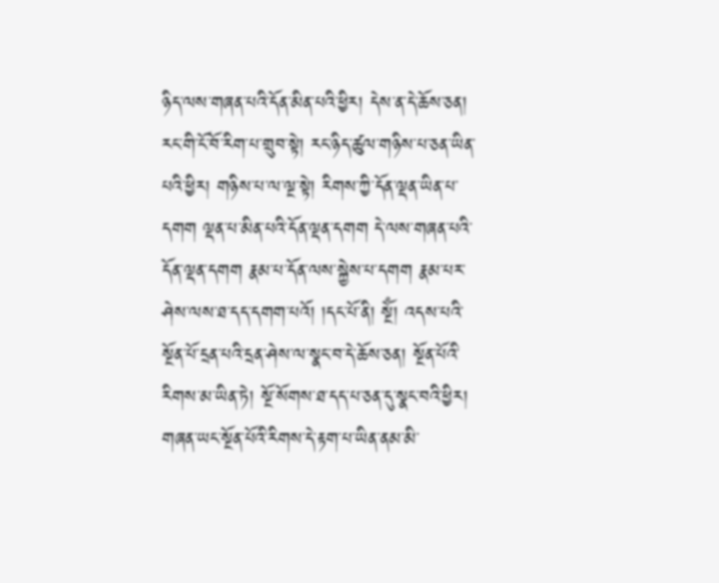ཉིད་ལས་གཞན་པའི་དོན་མིན་པའི་ཕྱིར། དེས་ན་དེ་ཆོས་ཅན། རང་གི་ངོ་བོ་རིག་པ་གྲུབ་སྟེ། རང་ཉིད་ཚུལ་གཉིས་པ་ཅན་ཡིན་པའི་ཕྱིར། གཉིས་པ་ལ་ལྔ་སྟེ། རིགས་ཀྱི་དོན་ལྡན་ཡིན་པ་དགག ལྡན་པ་མིན་པའི་དོན་ལྡན་དགག དེ་ལས་གཞན་པའི་དོན་ལྡན་དགག རྣམ་པ་དོན་ལས་སྐྱེས་པ་དགག རྣམ་པར་ཤེས་ལས་ཐ་དད་དགག་པའོ། །དང་པོ་ནི། སྔོཾ། འདས་པའི་སྔོན་པོ་དྲན་པའི་དྲན་ཤེས་ལ་སྣང་བ་དེ་ཆོས་ཅན། སྔོན་པོའི་རིགས་མ་ཡིན་ཏེ། སྔོ་སོགས་ཐ་དད་པ་ཅན་དུ་སྣང་བའི་ཕྱིར། གཞན་ཡང་སྔོན་པོའི་རིགས་དེ་རྟག་པ་ཡིན་ནམ་མི་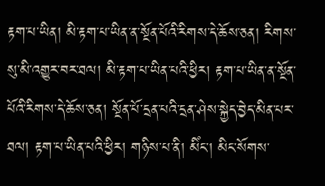རྟག་པ་ཡིན། མི་རྟག་པ་ཡིན་ན་སྔོན་པོའི་རིགས་དེ་ཆོས་ཅན། རིགས་སུ་མི་འགྱུར་བར་ཐལ། མི་རྟག་པ་ཡིན་པའི་ཕྱིར། རྟག་པ་ཡིན་ན་སྔོན་པོའི་རིགས་དེ་ཆོས་ཅན། སྔོན་པོ་དྲན་པའི་དྲན་ཤེས་སྐྱེད་བྱེད་མིན་པར་ཐལ། རྟག་པ་ཡིན་པའི་ཕྱིར། གཉིས་པ་ནི། མིཾང་། མིང་སོགས་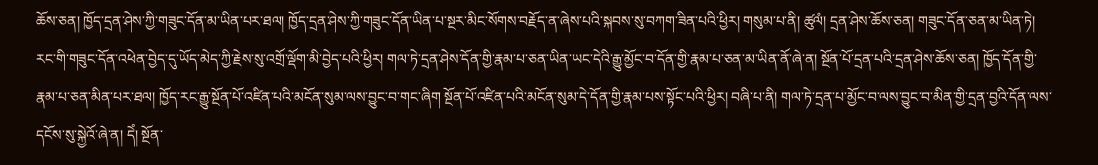ཆོས་ཅན། ཁྱོད་དྲན་ཤེས་ཀྱི་གཟུང་དོན་མ་ཡིན་པར་ཐལ། ཁྱོད་དྲན་ཤེས་ཀྱི་གཟུང་དོན་ཡིན་པ་སྔར་མིང་སོགས་བརྗོད་ན་ཞེས་པའི་སྐབས་སུ་བཀག་ཟིན་པའི་ཕྱིར། གསུམ་པ་ནི། ཚུལཾ། དྲན་ཤེས་ཆོས་ཅན། གཟུང་དོན་ཅན་མ་ཡིན་ཏེ། རང་གི་གཟུང་དོན་འཕེན་བྱེད་དུ་ཡོད་མེད་ཀྱི་རྗེས་སུ་འགྲོ་ལྡོག་མི་བྱེད་པའི་ཕྱིར། གལ་ཏེ་དྲན་ཤེས་དོན་གྱི་རྣམ་པ་ཅན་ཡིན་ཡང་དེའི་རྒྱུ་མྱོང་བ་དོན་གྱི་རྣམ་པ་ཅན་མ་ཡིན་ནོ་ཞེ་ན། སྔོན་པོ་དྲན་པའི་དྲན་ཤེས་ཆོས་ཅན། ཁྱོད་དོན་གྱི་རྣམ་པ་ཅན་མིན་པར་ཐལ། ཁྱོད་རང་རྒྱུ་སྔོན་པོ་འཛིན་པའི་མངོན་སུམ་ལས་བྱུང་བ་གང་ཞིག སྔོན་པོ་འཛིན་པའི་མངོན་སུམ་དེ་དོན་གྱི་རྣམ་པས་སྟོང་པའི་ཕྱིར། བཞི་པ་ནི། གལ་ཏེ་དྲན་པ་མྱོང་བ་ལས་བྱུང་བ་མིན་གྱི་དྲན་བྱའི་དོན་ལས་དངོས་སུ་སྐྱེའོ་ཞེ་ན། དེཾ། སྔོན་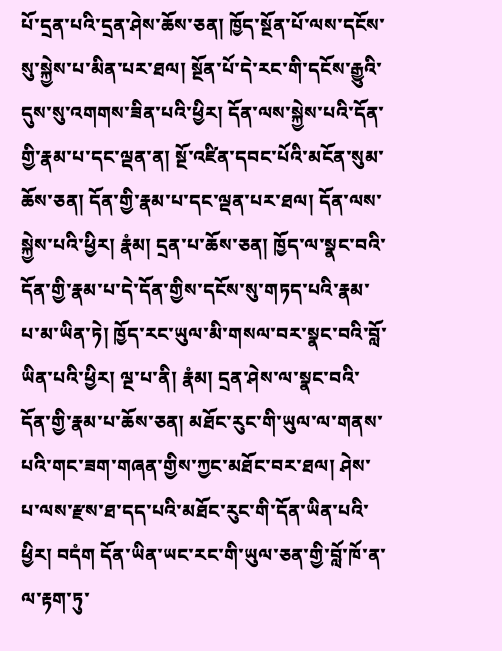པོ་དྲན་པའི་དྲན་ཤེས་ཆོས་ཅན། ཁྱོད་སྔོན་པོ་ལས་དངོས་སུ་སྐྱེས་པ་མིན་པར་ཐལ། སྔོན་པོ་དེ་རང་གི་དངོས་རྒྱུའི་དུས་སུ་འགགས་ཟིན་པའི་ཕྱིར། དོན་ལས་སྐྱེས་པའི་དོན་གྱི་རྣམ་པ་དང་ལྡན་ན། སྔོ་འཛིན་དབང་པོའི་མངོན་སུམ་ཆོས་ཅན། དོན་གྱི་རྣམ་པ་དང་ལྡན་པར་ཐལ། དོན་ལས་སྐྱེས་པའི་ཕྱིར། རྣཾམ། དྲན་པ་ཆོས་ཅན། ཁྱོད་ལ་སྣང་བའི་དོན་གྱི་རྣམ་པ་དེ་དོན་གྱིས་དངོས་སུ་གཏད་པའི་རྣམ་པ་མ་ཡིན་ཏེ། ཁྱོད་རང་ཡུལ་མི་གསལ་བར་སྣང་བའི་བློ་ཡིན་པའི་ཕྱིར། ལྔ་པ་ནི། རྣཾམ། དྲན་ཤེས་ལ་སྣང་བའི་དོན་གྱི་རྣམ་པ་ཆོས་ཅན། མཐོང་རུང་གི་ཡུལ་ལ་གནས་པའི་གང་ཟག་གཞན་གྱིས་ཀྱང་མཐོང་བར་ཐལ། ཤེས་པ་ལས་རྫས་ཐ་དད་པའི་མཐོང་རུང་གི་དོན་ཡིན་པའི་ཕྱིར། བདཾག དོན་ཡིན་ཡང་རང་གི་ཡུལ་ཅན་གྱི་བློ་ཁོ་ན་ལ་རྟག་ཏུ་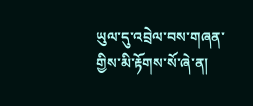ཡུལ་དུ་འབྲེལ་བས་གཞན་གྱིས་མི་རྟོགས་སོ་ཞེ་ན།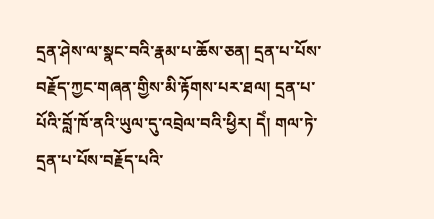དྲན་ཤེས་ལ་སྣང་བའི་རྣམ་པ་ཆོས་ཅན། དྲན་པ་པོས་བརྗོད་ཀྱང་གཞན་གྱིས་མི་རྟོགས་པར་ཐལ། དྲན་པ་པོའི་བློ་ཁོ་ནའི་ཡུལ་དུ་འབྲེལ་བའི་ཕྱིར། དེཾ། གལ་ཏེ་དྲན་པ་པོས་བརྗོད་པའི་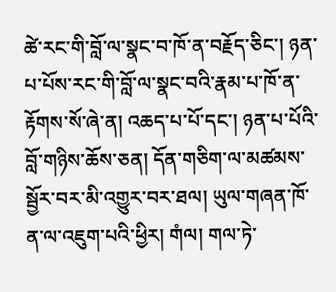ཚེ་རང་གི་བློ་ལ་སྣང་བ་ཁོ་ན་བརྗོད་ཅིང་། ཉན་པ་པོས་རང་གི་བློ་ལ་སྣང་བའི་རྣམ་པ་ཁོ་ན་རྟོགས་སོ་ཞེ་ན། འཆད་པ་པོ་དང་། ཉན་པ་པོའི་བློ་གཉིས་ཆོས་ཅན། དོན་གཅིག་ལ་མཚམས་སྦྱོར་བར་མི་འགྱུར་བར་ཐལ། ཡུལ་གཞན་ཁོ་ན་ལ་འཇུག་པའི་ཕྱིར། གཾལ། གལ་ཏེ་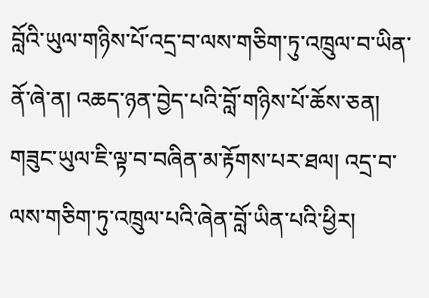བློའི་ཡུལ་གཉིས་པོ་འདྲ་བ་ལས་གཅིག་ཏུ་འཁྲུལ་བ་ཡིན་ནོ་ཞེ་ན། འཆད་ཉན་བྱེད་པའི་བློ་གཉིས་པོ་ཆོས་ཅན། གཟུང་ཡུལ་ཇི་ལྟ་བ་བཞིན་མ་རྟོགས་པར་ཐལ། འདྲ་བ་ལས་གཅིག་ཏུ་འཁྲུལ་པའི་ཞེན་བློ་ཡིན་པའི་ཕྱིར།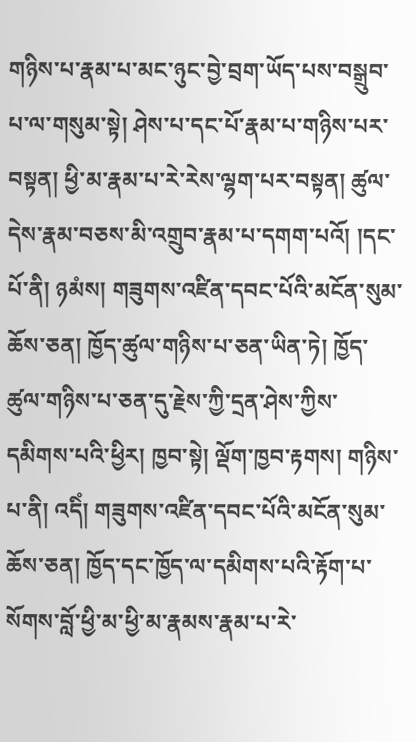གཉིས་པ་རྣམ་པ་མང་ཉུང་བྱེ་བྲག་ཡོད་པས་བསྒྲུབ་པ་ལ་གསུམ་སྟེ། ཤེས་པ་དང་པོ་རྣམ་པ་གཉིས་པར་བསྟན། ཕྱི་མ་རྣམ་པ་རེ་རེས་ལྷག་པར་བསྟན། ཚུལ་དེས་རྣམ་བཅས་མི་འགྲུབ་རྣམ་པ་དགག་པའོ། །དང་པོ་ནི། ཉམཾས། གཟུགས་འཛིན་དབང་པོའི་མངོན་སུམ་ཆོས་ཅན། ཁྱོད་ཚུལ་གཉིས་པ་ཅན་ཡིན་ཏེ། ཁྱོད་ཚུལ་གཉིས་པ་ཅན་དུ་རྗེས་ཀྱི་དྲན་ཤེས་ཀྱིས་དམིགས་པའི་ཕྱིར། ཁྱབ་སྟེ། ལྡོག་ཁྱབ་རྟགས། གཉིས་པ་ནི། འདིཾ། གཟུགས་འཛིན་དབང་པོའི་མངོན་སུམ་ཆོས་ཅན། ཁྱོད་དང་ཁྱོད་ལ་དམིགས་པའི་རྟོག་པ་སོགས་བློ་ཕྱི་མ་ཕྱི་མ་རྣམས་རྣམ་པ་རེ་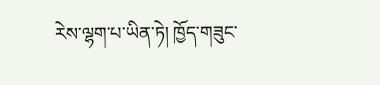རེས་ལྷག་པ་ཡིན་ཏེ། ཁྱོད་གཟུང་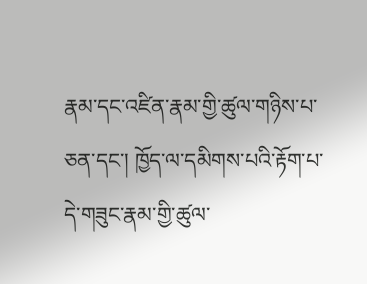རྣམ་དང་འཛིན་རྣམ་གྱི་ཚུལ་གཉིས་པ་ཅན་དང་། ཁྱོད་ལ་དམིགས་པའི་རྟོག་པ་དེ་གཟུང་རྣམ་གྱི་ཚུལ་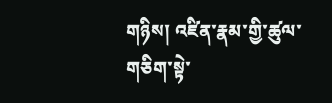གཉིས། འཛིན་རྣམ་གྱི་ཚུལ་གཅིག་སྟེ་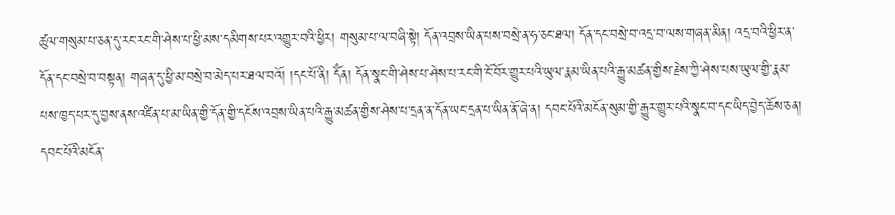ཚུལ་གསུམ་པ་ཅན་དུ་རང་རང་གི་ཤེས་པ་ཕྱི་མས་དམིགས་པར་འགྱུར་བའི་ཕྱིར། གསུམ་པ་ལ་བཞི་སྟེ། དོན་འབྲས་ཡིན་པས་བསྲེ་ན་ཧ་ཅང་ཐལ། དོན་དང་བསྲེ་བ་འདྲ་བ་ལས་གཞན་མིན། འདྲ་བའི་ཕྱིར་ན་དོན་དང་བསྲེ་བ་བསྟན། གཞན་དུ་ཕྱི་མ་བསྲེ་བ་མེད་པར་ཐལ་བའོ། །དང་པོ་ནི། དོཾན། དོན་སྣང་གི་ཤེས་པ་ཤེས་པ་རང་གི་ངོ་བོར་གྱུར་པའི་ཡུལ་རྣམ་ཡིན་པའི་རྒྱུ་མཚན་གྱིས་རྗེས་ཀྱི་ཤེས་པས་ཡུལ་གྱི་རྣམ་པས་ཁྱད་པར་དུ་བྱས་ནས་འཛིན་པ་མ་ཡིན་གྱི་དོན་གྱི་དངོས་འབྲས་ཡིན་པའི་རྒྱུ་མཚན་གྱིས་ཤེས་པ་དྲན་ན་དོན་ཡང་དྲན་པ་ཡིན་ནོ་ཞེ་ན། དབང་པོའི་མངོན་སུམ་གྱི་རྒྱུར་གྱུར་པའི་སྣང་བ་དང་ཡིད་བྱེད་ཆོས་ཅན། དབང་པོའི་མངོན་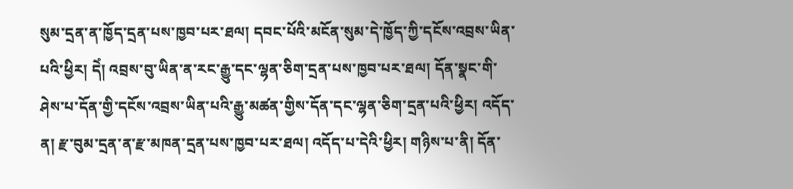སུམ་དྲན་ན་ཁྱོད་དྲན་པས་ཁྱབ་པར་ཐལ། དབང་པོའི་མངོན་སུམ་དེ་ཁྱོད་ཀྱི་དངོས་འབྲས་ཡིན་པའི་ཕྱིར། དེཾ། འབྲས་བུ་ཡིན་ན་རང་རྒྱུ་དང་ལྷན་ཅིག་དྲན་པས་ཁྱབ་པར་ཐལ། དོན་སྣང་གི་ཤེས་པ་དོན་གྱི་དངོས་འབྲས་ཡིན་པའི་རྒྱུ་མཚན་གྱིས་དོན་དང་ལྷན་ཅིག་དྲན་པའི་ཕྱིར། འདོད་ན། རྫ་བུམ་དྲན་ན་རྫ་མཁན་དྲན་པས་ཁྱབ་པར་ཐལ། འདོད་པ་དེའི་ཕྱིར། གཉིས་པ་ནི། དོན་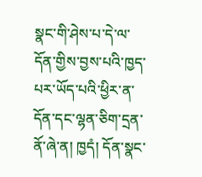སྣང་གི་ཤེས་པ་དེ་ལ་དོན་གྱིས་བྱས་པའི་ཁྱད་པར་ཡོད་པའི་ཕྱིར་ན་དོན་དང་ལྷན་ཅིག་དྲན་ནོ་ཞེ་ན། ཁྱདཾ། དོན་སྣང་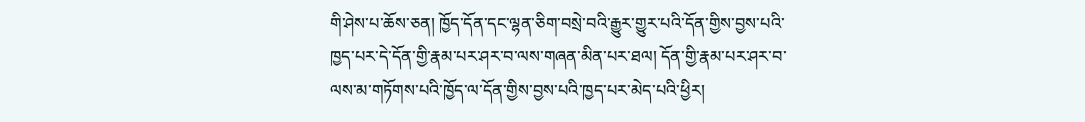གི་ཤེས་པ་ཆོས་ཅན། ཁྱོད་དོན་དང་ལྷན་ཅིག་བསྲེ་བའི་རྒྱུར་གྱུར་པའི་དོན་གྱིས་བྱས་པའི་ཁྱད་པར་དེ་དོན་གྱི་རྣམ་པར་ཤར་བ་ལས་གཞན་མིན་པར་ཐལ། དོན་གྱི་རྣམ་པར་ཤར་བ་ལས་མ་གཏོགས་པའི་ཁྱོད་ལ་དོན་གྱིས་བྱས་པའི་ཁྱད་པར་མེད་པའི་ཕྱིར།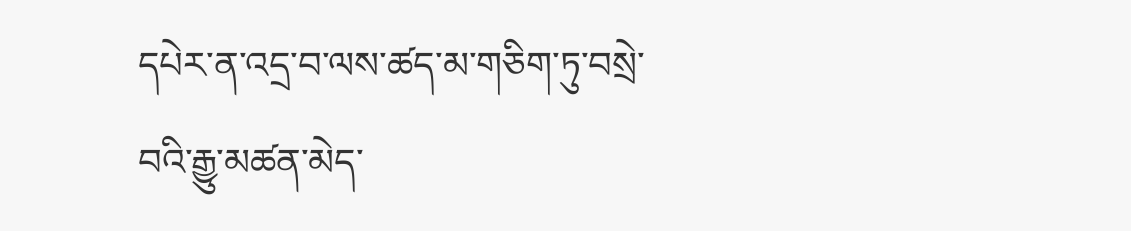དཔེར་ན་འདྲ་བ་ལས་ཚད་མ་གཅིག་ཏུ་བསྲེ་བའི་རྒྱུ་མཚན་མེད་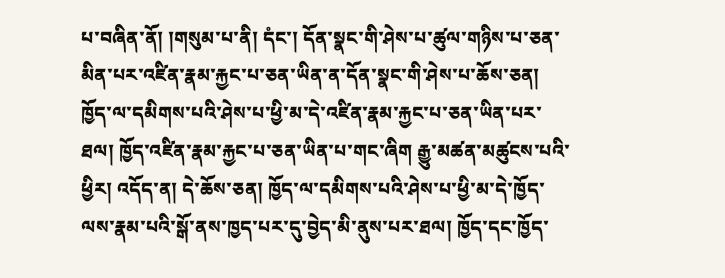པ་བཞིན་ནོ། །གསུམ་པ་ནི། དཾང་། དོན་སྣང་གི་ཤེས་པ་ཚུལ་གཉིས་པ་ཅན་མིན་པར་འཛིན་རྣམ་རྐྱང་པ་ཅན་ཡིན་ན་དོན་སྣང་གི་ཤེས་པ་ཆོས་ཅན། ཁྱོད་ལ་དམིགས་པའི་ཤེས་པ་ཕྱི་མ་དེ་འཛིན་རྣམ་རྐྱང་པ་ཅན་ཡིན་པར་ཐལ། ཁྱོད་འཛིན་རྣམ་རྐྱང་པ་ཅན་ཡིན་པ་གང་ཞིག རྒྱུ་མཚན་མཚུངས་པའི་ཕྱིར། འདོད་ན། དེ་ཆོས་ཅན། ཁྱོད་ལ་དམིགས་པའི་ཤེས་པ་ཕྱི་མ་དེ་ཁྱོད་ལས་རྣམ་པའི་སྒོ་ནས་ཁྱད་པར་དུ་བྱེད་མི་ནུས་པར་ཐལ། ཁྱོད་དང་ཁྱོད་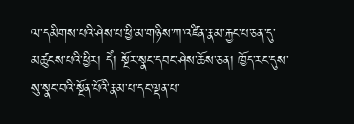ལ་དམིགས་པའི་ཤེས་པ་ཕྱི་མ་གཉིས་ཀ་འཛིན་རྣམ་རྐྱང་པ་ཅན་དུ་མཚུངས་པའི་ཕྱིར། དེཾ། སྔོར་སྣང་དབང་ཤེས་ཆོས་ཅན། ཁྱོད་རང་དུས་སུ་སྣང་བའི་སྔོན་པོའི་རྣམ་པ་དང་ལྡན་པ་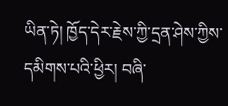ཡིན་ཏེ། ཁྱོད་དེར་རྗེས་ཀྱི་དྲན་ཤེས་ཀྱིས་དམིགས་པའི་ཕྱིར། བཞི་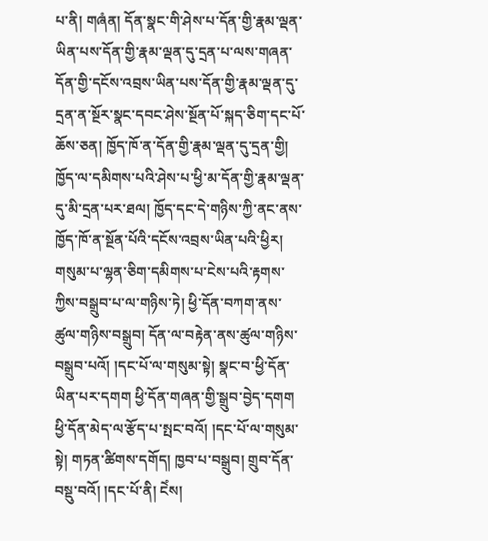པ་ནི། གཞཾན། དོན་སྣང་གི་ཤེས་པ་དོན་གྱི་རྣམ་ལྡན་ཡིན་པས་དོན་གྱི་རྣམ་ལྡན་དུ་དྲན་པ་ལས་གཞན་དོན་གྱི་དངོས་འབྲས་ཡིན་པས་དོན་གྱི་རྣམ་ལྡན་དུ་དྲན་ན་སྔོར་སྣང་དབང་ཤེས་སྔོན་པོ་སྐད་ཅིག་དང་པོ་ཆོས་ཅན། ཁྱོད་ཁོ་ན་དོན་གྱི་རྣམ་ལྡན་དུ་དྲན་གྱི། ཁྱོད་ལ་དམིགས་པའི་ཤེས་པ་ཕྱི་མ་དོན་གྱི་རྣམ་ལྡན་དུ་མི་དྲན་པར་ཐལ། ཁྱོད་དང་དེ་གཉིས་ཀྱི་ནང་ནས་ཁྱོད་ཁོ་ན་སྔོན་པོའི་དངོས་འབྲས་ཡིན་པའི་ཕྱིར། གསུམ་པ་ལྷན་ཅིག་དམིགས་པ་ངེས་པའི་རྟགས་ཀྱིས་བསྒྲུབ་པ་ལ་གཉིས་ཏེ། ཕྱི་དོན་བཀག་ནས་ཚུལ་གཉིས་བསྒྲུབ། དོན་ལ་བརྟེན་ནས་ཚུལ་གཉིས་བསྒྲུབ་པའོ། །དང་པོ་ལ་གསུམ་སྟེ། སྣང་བ་ཕྱི་དོན་ཡིན་པར་དགག ཕྱི་དོན་གཞན་གྱི་སྒྲུབ་བྱེད་དགག ཕྱི་དོན་མེད་ལ་རྩོད་པ་སྤང་བའོ། །དང་པོ་ལ་གསུམ་སྟེ། གཏན་ཚིགས་དགོད། ཁྱབ་པ་བསྒྲུབ། གྲུབ་དོན་བསྡུ་བའོ། །དང་པོ་ནི། ངེཾས།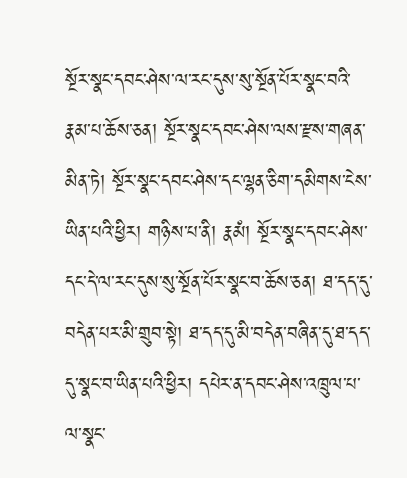སྔོར་སྣང་དབང་ཤེས་ལ་རང་དུས་སུ་སྔོན་པོར་སྣང་བའི་རྣམ་པ་ཆོས་ཅན། སྔོར་སྣང་དབང་ཤེས་ལས་རྫས་གཞན་མིན་ཏེ། སྔོར་སྣང་དབང་ཤེས་དང་ལྷན་ཅིག་དམིགས་ངེས་ཡིན་པའི་ཕྱིར། གཉིས་པ་ནི། རྣམཾ། སྔོར་སྣང་དབང་ཤེས་དང་དེ་ལ་རང་དུས་སུ་སྔོན་པོར་སྣང་བ་ཆོས་ཅན། ཐ་དད་དུ་བདེན་པར་མི་གྲུབ་སྟེ། ཐ་དད་དུ་མི་བདེན་བཞིན་དུ་ཐ་དད་དུ་སྣང་བ་ཡིན་པའི་ཕྱིར། དཔེར་ན་དབང་ཤེས་འཁྲུལ་པ་ལ་སྣང་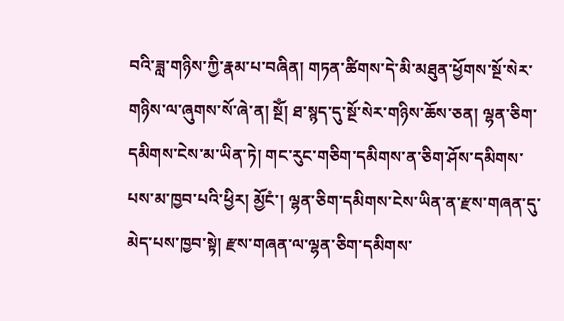བའི་ཟླ་གཉིས་ཀྱི་རྣམ་པ་བཞིན། གཏན་ཚིགས་དེ་མི་མཐུན་ཕྱོགས་སྔོ་སེར་གཉིས་ལ་ཞུགས་སོ་ཞེ་ན། སྔོཾ། ཐ་སྙད་དུ་སྔོ་སེར་གཉིས་ཆོས་ཅན། ལྷན་ཅིག་དམིགས་ངེས་མ་ཡིན་ཏེ། གང་རུང་གཅིག་དམིགས་ན་ཅིག་ཤོས་དམིགས་པས་མ་ཁྱབ་པའི་ཕྱིར། མྱོངཾ་། ལྷན་ཅིག་དམིགས་ངེས་ཡིན་ན་རྫས་གཞན་དུ་མེད་པས་ཁྱབ་སྟེ། རྫས་གཞན་ལ་ལྷན་ཅིག་དམིགས་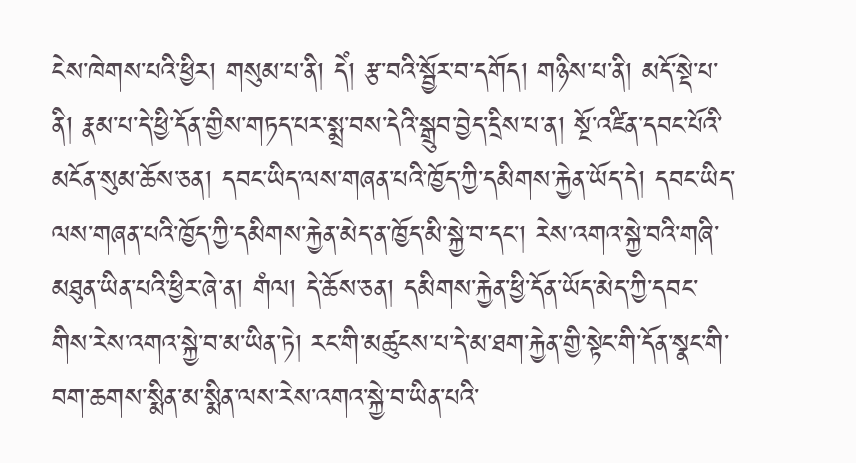ངེས་ཁེགས་པའི་ཕྱིར། གསུམ་པ་ནི། དེཾ། རྩ་བའི་སྦྱོར་བ་དགོད། གཉིས་པ་ནི། མདོ་སྡེ་པ་ནི། རྣམ་པ་དེ་ཕྱི་དོན་གྱིས་གཏད་པར་སྨྲ་བས་དེའི་སྒྲུབ་བྱེད་དྲིས་པ་ན། སྔོ་འཛིན་དབང་པོའི་མངོན་སུམ་ཆོས་ཅན། དབང་ཡིད་ལས་གཞན་པའི་ཁྱོད་ཀྱི་དམིགས་རྐྱེན་ཡོད་དེ། དབང་ཡིད་ལས་གཞན་པའི་ཁྱོད་ཀྱི་དམིགས་རྐྱེན་མེད་ན་ཁྱོད་མི་སྐྱེ་བ་དང་། རེས་འགའ་སྐྱེ་བའི་གཞི་མཐུན་ཡིན་པའི་ཕྱིར་ཞེ་ན། གཾལ། དེ་ཆོས་ཅན། དམིགས་རྐྱེན་ཕྱི་དོན་ཡོད་མེད་ཀྱི་དབང་གིས་རེས་འགའ་སྐྱེ་བ་མ་ཡིན་ཏེ། རང་གི་མཚུངས་པ་དེ་མ་ཐག་རྐྱེན་གྱི་སྟེང་གི་དོན་སྣང་གི་བག་ཆགས་སྨིན་མ་སྨིན་ལས་རེས་འགའ་སྐྱེ་བ་ཡིན་པའི་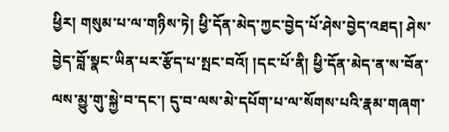ཕྱིར། གསུམ་པ་ལ་གཉིས་ཏེ། ཕྱི་དོན་མེད་ཀྱང་བྱེད་པོ་ཤེས་བྱེད་འཐད། ཤེས་བྱེད་བློ་སྣང་ཡིན་པར་རྩོད་པ་སྤང་བའོ། །དང་པོ་ནི། ཕྱི་དོན་མེད་ན་ས་བོན་ལས་མྱུ་གུ་སྐྱེ་བ་དང་། དུ་བ་ལས་མེ་དཔོག་པ་ལ་སོགས་པའི་རྣམ་གཞག་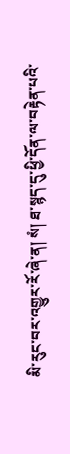མི་རུང་བར་འགྱུར་རོ་ཞེ་ན། སཾ། ཐ་སྙད་དུ་ཕྱི་དོན་ལ་བརྟེན་པའི་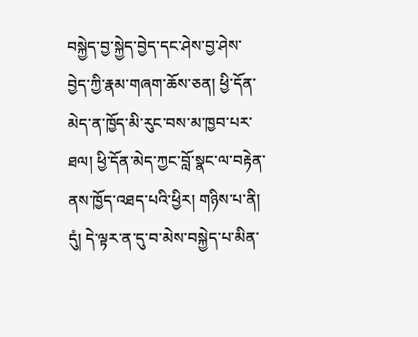བསྐྱེད་བྱ་སྐྱེད་བྱེད་དང་ཤེས་བྱ་ཤེས་བྱེད་ཀྱི་རྣམ་གཞག་ཆོས་ཅན། ཕྱི་དོན་མེད་ན་ཁྱོད་མི་རུང་བས་མ་ཁྱབ་པར་ཐལ། ཕྱི་དོན་མེད་ཀྱང་བློ་སྣང་ལ་བརྟེན་ནས་ཁྱོད་འཐད་པའི་ཕྱིར། གཉིས་པ་ནི། དུཾ། དེ་ལྟར་ན་དུ་བ་མེས་བསྐྱེད་པ་མིན་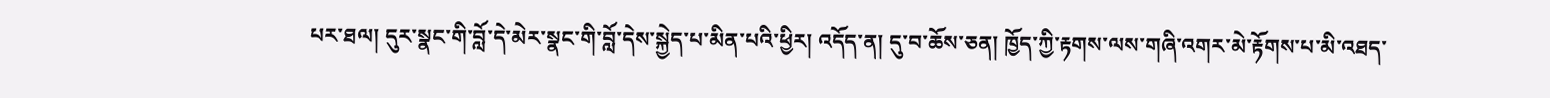པར་ཐལ། དུར་སྣང་གི་བློ་དེ་མེར་སྣང་གི་བློ་དེས་སྐྱེད་པ་མིན་པའི་ཕྱིར། འདོད་ན། དུ་བ་ཆོས་ཅན། ཁྱོད་ཀྱི་རྟགས་ལས་གཞི་འགར་མེ་རྟོགས་པ་མི་འཐད་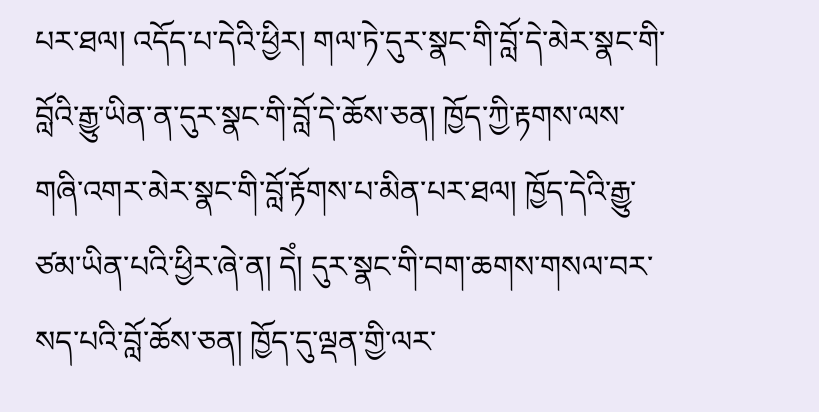པར་ཐལ། འདོད་པ་དེའི་ཕྱིར། གལ་ཏེ་དུར་སྣང་གི་བློ་དེ་མེར་སྣང་གི་བློའི་རྒྱུ་ཡིན་ན་དུར་སྣང་གི་བློ་དེ་ཆོས་ཅན། ཁྱོད་ཀྱི་རྟགས་ལས་གཞི་འགར་མེར་སྣང་གི་བློ་རྟོགས་པ་མིན་པར་ཐལ། ཁྱོད་དེའི་རྒྱུ་ཙམ་ཡིན་པའི་ཕྱིར་ཞེ་ན། དེཾ། དུར་སྣང་གི་བག་ཆགས་གསལ་བར་སད་པའི་བློ་ཆོས་ཅན། ཁྱོད་དུ་ལྡན་གྱི་ལར་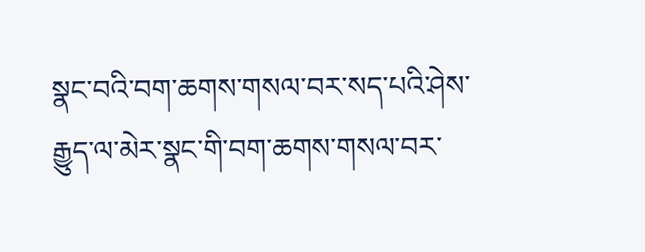སྣང་བའི་བག་ཆགས་གསལ་བར་སད་པའི་ཤེས་རྒྱུད་ལ་མེར་སྣང་གི་བག་ཆགས་གསལ་བར་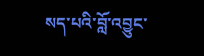སད་པའི་བློ་འབྱུང་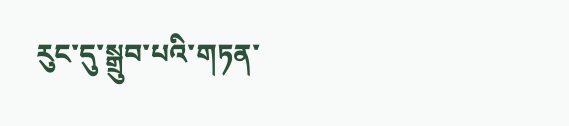རུང་དུ་སྒྲུབ་པའི་གཏན་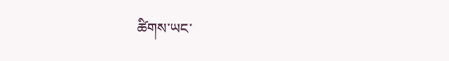ཚིགས་ཡང་